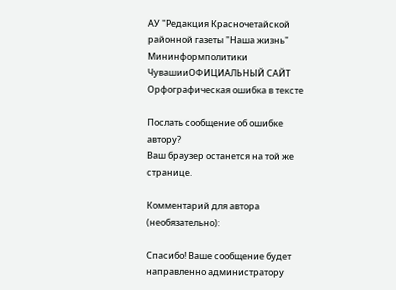АУ "Редакция Красночетайской районной газеты "Наша жизнь" Мининформполитики ЧувашииОФИЦИАЛЬНЫЙ САЙТ
Орфографическая ошибка в тексте

Послать сообщение об ошибке автору?
Ваш браузер останется на той же странице.

Комментарий для автора (необязательно):

Спасибо! Ваше сообщение будет направленно администратору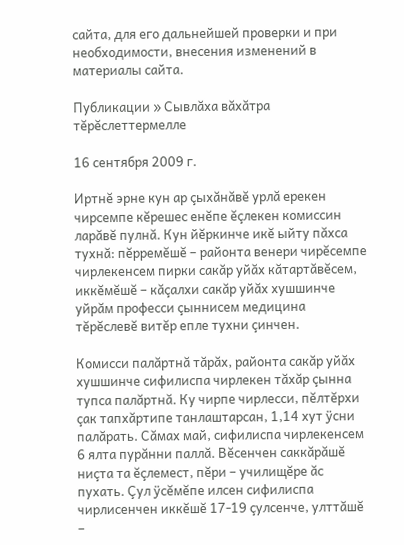сайта, для его дальнейшей проверки и при необходимости, внесения изменений в материалы сайта.

Публикации » Сывлăха вăхăтра тĕрĕслеттермелле

16 сентября 2009 г.

Иртнĕ эрне кун ар çыхăнăвĕ урлă ерекен чирсемпе кĕрешес енĕпе ĕçлекен комиссин ларăвĕ пулнă. Кун йĕркинче икĕ ыйту пăхса тухнă: пĕрремĕшĕ – районта венери чирĕсемпе чирлекенсем пирки сакăр уйăх кăтартăвĕсем, иккĕмĕшĕ – кăçалхи сакăр уйăх хушшинче уйрăм професси çыннисем медицина тĕрĕслевĕ витĕр епле тухни çинчен.

Комисси палăртнă тăрăх, районта сакăр уйăх хушшинче сифилиспа чирлекен тăхăр çынна тупса палăртнă. Ку чирпе чирлесси, пĕлтĕрхи çак тапхăртипе танлаштарсан, 1,14 хут ÿсни палăрать. Сăмах май, сифилиспа чирлекенсем 6 ялта пурăнни паллă. Вĕсенчен саккăрăшĕ ниçта та ĕçлемест, пĕри – училищĕре ăс пухать. Çул ÿсĕмĕпе илсен сифилиспа чирлисенчен иккĕшĕ 17-19 çулсенче, улттăшĕ –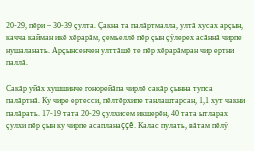20-29, пĕри – 30-39 çулта. Çакна та палăртмалла, ултă хусах арçын, качча кайман икĕ хĕрарăм, çемьеллĕ пĕр çын çÿлерех асăннă чирпе нушаланать. Арçынсенчен улттăшĕ те пĕр хĕрарăмран чир ертни паллă.

Сакăр уйăх хушшинче гонорейăпа чирлĕ сакăр çынна тупса палăртнă. Ку чире ертесси, пĕлтĕрхипе танлаштарсан, 1,1 хут чакни палăрать. 17-19 тата 20-29 çулхисем икшерĕн, 40 тата ытларах çулхи пĕр çын ку чирпе асапланаççĕ. Калас пулать, вăтам пĕлÿ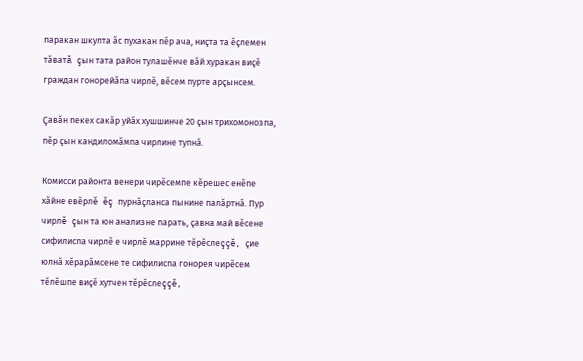паракан шкулта ăс пухакан пĕр ача, ниçта та ĕçлемен тăватă çын тата район тулашĕнче вăй хуракан виçĕ граждан гонорейăпа чирлĕ, вĕсем пурте арçынсем.

Çавăн пекех сакăр уйăх хушшинче 20 çын трихомонозпа, пĕр çын кандиломăмпа чирлине тупнă.

Комисси районта венери чирĕсемпе кĕрешес енĕпе хăйне евĕрлĕ ĕç пурнăçланса пынине палăртнă. Пур чирлĕ çын та юн анализне парать, çавна май вĕсене сифилиспа чирлĕ е чирлĕ маррине тĕрĕслеççĕ, çие юлнă хĕрарăмсене те сифилиспа гонорея чирĕсем тĕлĕшпе виçĕ хутчен тĕрĕслеççĕ,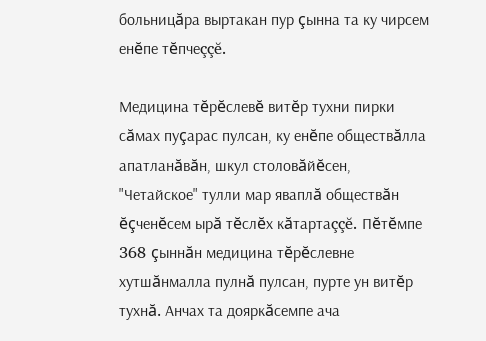больницăра выртакан пур çынна та ку чирсем енĕпе тĕпчеççĕ.

Медицина тĕрĕслевĕ витĕр тухни пирки сăмах пуçарас пулсан, ку енĕпе обществăлла апатланăвăн, шкул столовăйĕсен, "Четайское" тулли мар яваплă обществăн ĕçченĕсем ырă тĕслĕх кăтартаççĕ. Пĕтĕмпе 368 çыннăн медицина тĕрĕслевне хутшăнмалла пулнă пулсан, пурте ун витĕр тухнă. Анчах та дояркăсемпе ача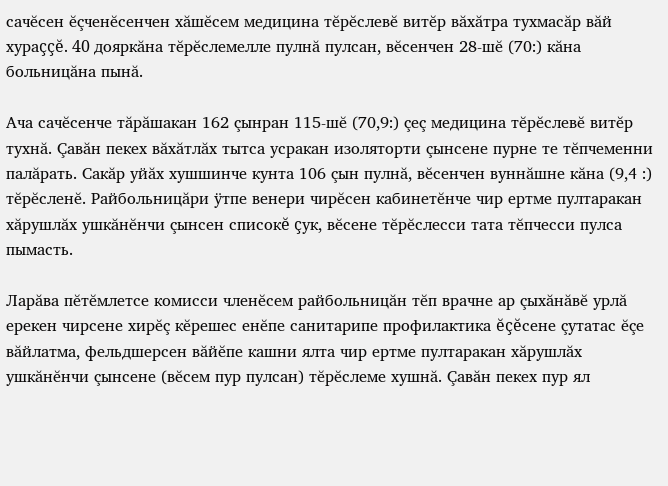сачĕсен ĕçченĕсенчен хăшĕсем медицина тĕрĕслевĕ витĕр вăхăтра тухмасăр вăй хураççĕ. 40 дояркăна тĕрĕслемелле пулнă пулсан, вĕсенчен 28-шĕ (70:) кăна больницăна пынă.

Ача сачĕсенче тăрăшакан 162 çынран 115-шĕ (70,9:) çеç медицина тĕрĕслевĕ витĕр тухнă. Çавăн пекех вăхăтлăх тытса усракан изоляторти çынсене пурне те тĕпчеменни палăрать. Сакăр уйăх хушшинче кунта 106 çын пулнă, вĕсенчен вуннăшне кăна (9,4 :) тĕрĕсленĕ. Райбольницăри ÿтпе венери чирĕсен кабинетĕнче чир ертме пултаракан хăрушлăх ушкăнĕнчи çынсен списокĕ çук, вĕсене тĕрĕслесси тата тĕпчесси пулса пымасть.

Ларăва пĕтĕмлетсе комисси членĕсем райбольницăн тĕп врачне ар çыхăнăвĕ урлă ерекен чирсене хирĕç кĕрешес енĕпе санитарипе профилактика ĕçĕсене çутатас ĕçе вăйлатма, фельдшерсен вăйĕпе кашни ялта чир ертме пултаракан хăрушлăх ушкăнĕнчи çынсене (вĕсем пур пулсан) тĕрĕслеме хушнă. Çавăн пекех пур ял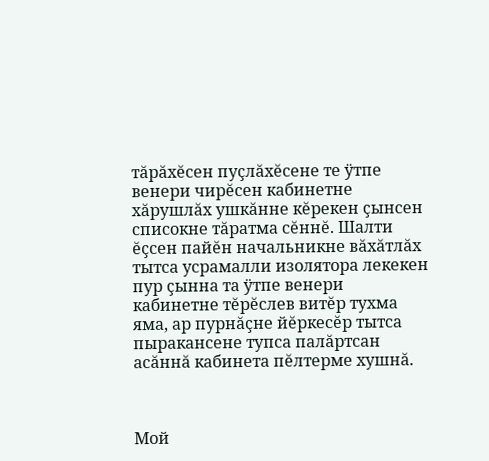тăрăхĕсен пуçлăхĕсене те ÿтпе венери чирĕсен кабинетне хăрушлăх ушкăнне кĕрекен çынсен списокне тăратма сĕннĕ. Шалти ĕçсен пайĕн начальникне вăхăтлăх тытса усрамалли изолятора лекекен пур çынна та ÿтпе венери кабинетне тĕрĕслев витĕр тухма яма, ар пурнăçне йĕркесĕр тытса пыракансене тупса палăртсан асăннă кабинета пĕлтерме хушнă.



Мой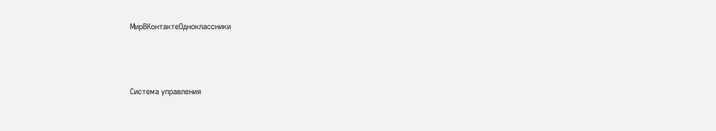МирВКонтактеОдноклассники



Система управления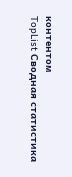контентом
TopList Сводная статистика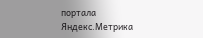портала Яндекс.Метрика